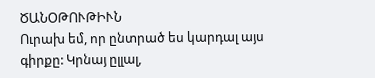ԾԱՆՕԹՈՒԹԻՒՆ
Ուրախ եմ, որ ընտրած ես կարդալ այս գիրքը: Կրնայ ըլլալ,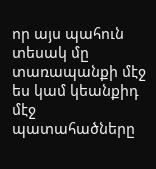որ այս պահուն տեսակ մը տառապանքի մէջ ես կամ կեանքիդ մէջ պատահածները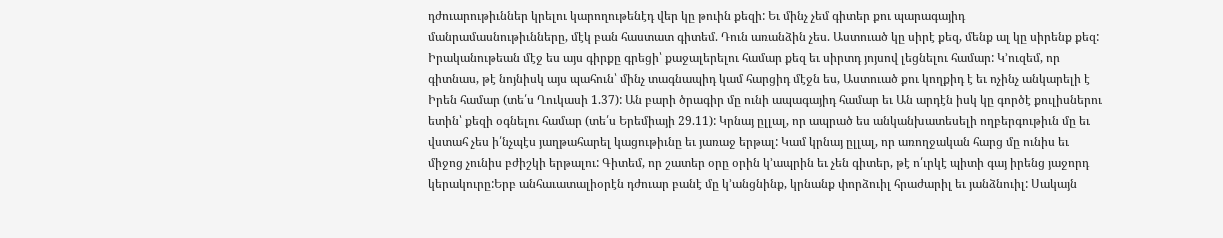դժուարութիւններ կրելու կարողութենէդ վեր կը թուին քեզի: Եւ մինչ չեմ գիտեր քու պարագայիդ մանրամասնութիւնները, մէկ բան հաստատ գիտեմ. Դուն առանձին չես. Աստուած կը սիրէ քեզ, մենք ալ կը սիրենք քեզ: Իրականութեան մէջ ես այս գիրքը գրեցի՝ քաջալերելու համար քեզ եւ սիրտդ յոյսով լեցնելու համար: Կ’ուզեմ, որ գիտնաս, թէ նոյնիսկ այս պահուն՝ մինչ տագնապիդ կամ հարցիդ մէջն ես, Աստուած քու կողքիդ է եւ ոչինչ անկարելի է Իրեն համար (տե՛ս Ղուկասի 1.37): Ան բարի ծրագիր մը ունի ապագայիդ համար եւ Ան արդէն իսկ կը գործէ քուլիսներու ետին՝ քեզի օգնելու համար (տե՛ս Երեմիայի 29.11): Կրնայ ըլլալ, որ ապրած ես անկանխատեսելի ողբերգութիւն մը եւ վստահ չես ի՛նչպէս յաղթահարել կացութիւնը եւ յառաջ երթալ: Կամ կրնայ ըլլալ, որ առողջական հարց մը ունիս եւ միջոց չունիս բժիշկի երթալու: Գիտեմ, որ շատեր օրը օրին կ’ապրին եւ չեն գիտեր, թէ ո՛ւրկէ պիտի գայ իրենց յաջորդ կերակուրը:Երբ անհաւատալիօրէն դժուար բանէ մը կ’անցնինք, կրնանք փորձուիլ հրաժարիլ եւ յանձնուիլ: Սակայն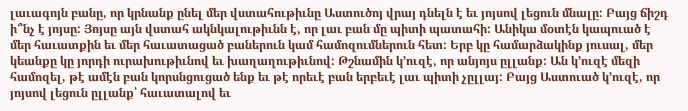լաւագոյն բանը, որ կրնանք ընել մեր վստահութիւնը Աստուծոյ վրայ դնելն է եւ յոյսով լեցուն մնալը: Բայց ճիշդ ի՞նչ է յոյսը: Յոյսը այն վստահ ակնկալութիւնն է, որ լաւ բան մը պիտի պատահի: Անիկա մօտէն կապուած է մեր հաւատքին եւ մեր հաւատացած բաներուն կամ համոզումներուն հետ: Երբ կը համարձակինք յուսալ, մեր կեանքը կը յորդի ուրախութիւնով եւ խաղաղութիւնով: Թշնամին կ’ուզէ, որ անյոյս ըլլանք: Ան կ’ուզէ մեզի համոզել, թէ ամէն բան կորսնցուցած ենք եւ թէ որեւէ բան երբեւէ լաւ պիտի չըլլայ: Բայց Աստուած կ’ուզէ, որ յոյսով լեցուն ըլլանք՝ հաւատալով եւ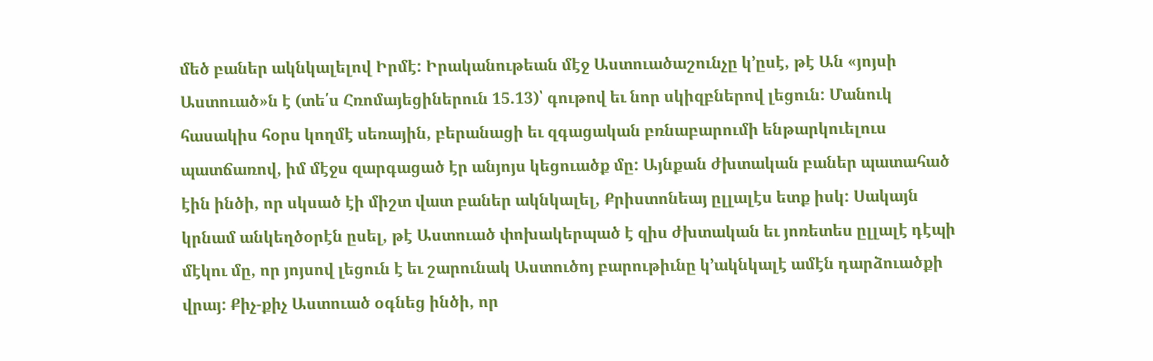մեծ բաներ ակնկալելով Իրմէ: Իրականութեան մէջ Աստուածաշունչը կ’ըսէ, թէ Ան «յոյսի Աստուած»ն է (տե՛ս Հռոմայեցիներուն 15.13)՝ գութով եւ նոր սկիզբներով լեցուն: Մանուկ հասակիս հօրս կողմէ սեռային, բերանացի եւ զգացական բռնաբարումի ենթարկուելուս պատճառով, իմ մէջս զարգացած էր անյոյս կեցուածք մը: Այնքան ժխտական բաներ պատահած էին ինծի, որ սկսած էի միշտ վատ բաներ ակնկալել, Քրիստոնեայ ըլլալէս ետք իսկ: Սակայն կրնամ անկեղծօրէն ըսել, թէ Աստուած փոխակերպած է զիս ժխտական եւ յոռետես ըլլալէ դէպի մէկու մը, որ յոյսով լեցուն է եւ շարունակ Աստուծոյ բարութիւնը կ’ակնկալէ ամէն դարձուածքի վրայ: Քիչ-քիչ Աստուած օգնեց ինծի, որ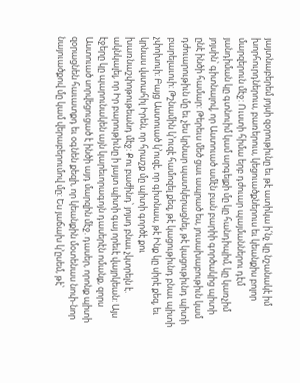յայտնաբերեմ յոյսի զօրութիւնը եւ թէ ատիկա ի՛նչ կը նշանակէ իմ խորհուրդներուս, բառերուս, կեցուածքներուս եւ կեանքիս բոլոր մարզերուն մէջ: Ուստի հիմա երբ դժուար պայմաններու դէմ յանդիման կը գտնուիմ կամ արգելքի մը կը հանդիպիմ, կը կառչիմ յոյսին՝ գիտնալով, որ Աստուած ամէն բան բարիի գործակից պիտի ընէ ինծի համար: Թերեւս մեծ ցաւ ապրած ես, յուսախաբութիւն կամ դժուարութիւն մը եւ չես կրնար պատկերացնել, թէ կացութիւնդ պիտի բարելաւուի: Թշնամին կ’ուզէ համոզել քեզ, թէ կացութիւնդ բնաւ պիտի չփոխուի: Բայց Աստուած կ’ուզէ, որ գիտնաս, թէ Ինք կը սիրէ քեզ, եւ կրնաս վստահիլ Իրեն, որ հրաշք մը պիտի գործէ քու խառնաշփոթութեանդ մէջ: Քու բաժինդ՝ յոյսդ բնաւ չկտրելն է. ակնկալել, որ Իր բարութիւնը ի յայտ պիտի գայ որեւէ վայրկեան: Այս էջերը կը պարունակեն այն կարեւորագոյն դասերէն ոմանք, զորս Աստուած սորվեցուցած է ինծի այդ մարզին մէջ. դասեր, որոնք պիտի զօրացնեն հաւատքդ եւ օգնեն քեզի, որ կեանքին մօտենաս նոփ-նոր նայուածքով մը կամ վերաբերումով մը: Ես յաճախ կ’ըսեմ, թէ՝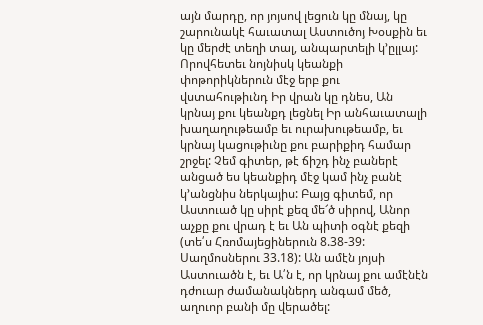այն մարդը, որ յոյսով լեցուն կը մնայ, կը շարունակէ հաւատալ Աստուծոյ Խօսքին եւ կը մերժէ տեղի տալ, անպարտելի կ’ըլլայ: Որովհետեւ նոյնիսկ կեանքի փոթորիկներուն մէջ երբ քու վստահութիւնդ Իր վրան կը դնես, Ան կրնայ քու կեանքդ լեցնել Իր անհաւատալի խաղաղութեամբ եւ ուրախութեամբ, եւ կրնայ կացութիւնը քու բարիքիդ համար շրջել: Չեմ գիտեր, թէ ճիշդ ինչ բաներէ անցած ես կեանքիդ մէջ կամ ինչ բանէ կ’անցնիս ներկայիս: Բայց գիտեմ, որ Աստուած կը սիրէ քեզ մե՜ծ սիրով, Անոր աչքը քու վրադ է եւ Ան պիտի օգնէ քեզի (տե՛ս Հռոմայեցիներուն 8.38-39: Սաղմոսներու 33.18): Ան ամէն յոյսի Աստուածն է, եւ Ա՛ն է, որ կրնայ քու ամէնէն դժուար ժամանակներդ անգամ մեծ, աղուոր բանի մը վերածել: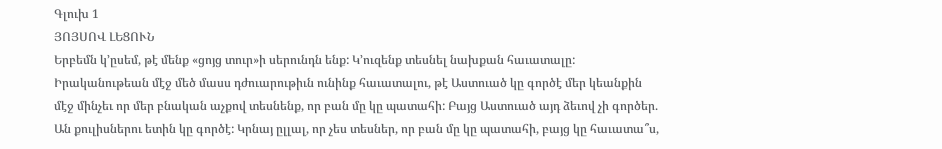Գլուխ 1
ՅՈՅՍՈՎ ԼԵՑՈՒՆ
Երբեմն կ’ըսեմ, թէ մենք «ցոյց տուր»ի սերունդն ենք: Կ’ուզենք տեսնել նախքան հաւատալը: Իրականութեան մէջ մեծ մասս դժուարութիւն ունինք հաւատալու, թէ Աստուած կը գործէ մեր կեանքին մէջ մինչեւ որ մեր բնական աչքով տեսնենք, որ բան մը կը պատահի: Բայց Աստուած այդ ձեւով չի գործեր. Ան քուլիսներու ետին կը գործէ: Կրնայ ըլլալ, որ չես տեսներ, որ բան մը կը պատահի, բայց կը հաւատա՞ս,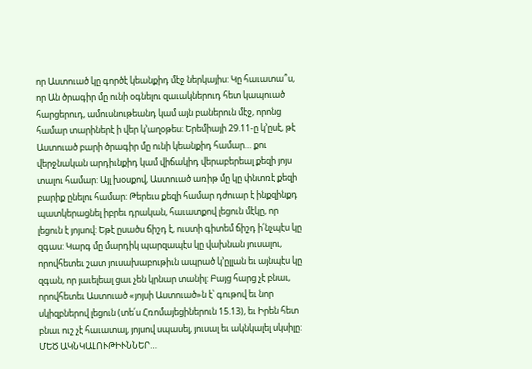որ Աստուած կը գործէ կեանքիդ մէջ ներկայիս: Կը հաւատա՞ս, որ Ան ծրագիր մը ունի օգնելու զաւակներուդ հետ կապուած հարցերուդ, ամուսնութեանդ կամ այն բաներուն մէջ, որոնց համար տարիներէ ի վեր կ’աղօթես: Երեմիայի 29.11-ը կ’ըսէ, թէ Աստուած բարի ծրագիր մը ունի կեանքիդ համար… քու վերջնական արդիւնքիդ կամ վիճակիդ վերաբերեալ քեզի յոյս տալու համար: Այլ խօսքով, Աստուած առիթ մը կը փնտռէ քեզի բարիք ընելու համար: Թերեւս քեզի համար դժուար է ինքզինքդ պատկերացնել իբրեւ դրական, հաւատքով լեցուն մէկը, որ լեցուն է յոյսով: Եթէ ըսածս ճիշդ է, ուստի գիտեմ ճիշդ ի՛նչպէս կը զգաս: Կարգ մը մարդիկ պարզապէս կը վախնան յուսալու, որովհետեւ շատ յուսախաբութիւն ապրած կ’ըլլան եւ այնպէս կը զգան, որ յաւելեալ ցաւ չեն կրնար տանիլ: Բայց հարց չէ բնաւ, որովհետեւ Աստուած «յոյսի Աստուած»ն է՝ գութով եւ նոր սկիզբներով լեցուն (տե՛ս Հռոմայեցիներուն 15.13), եւ Իրեն հետ բնաւ ուշ չէ հաւատալ, յոյսով սպասել, յուսալ եւ ակնկալել սկսիլը:
ՄԵԾ ԱԿՆԿԱԼՈՒԹԻՒՆՆԵՐ…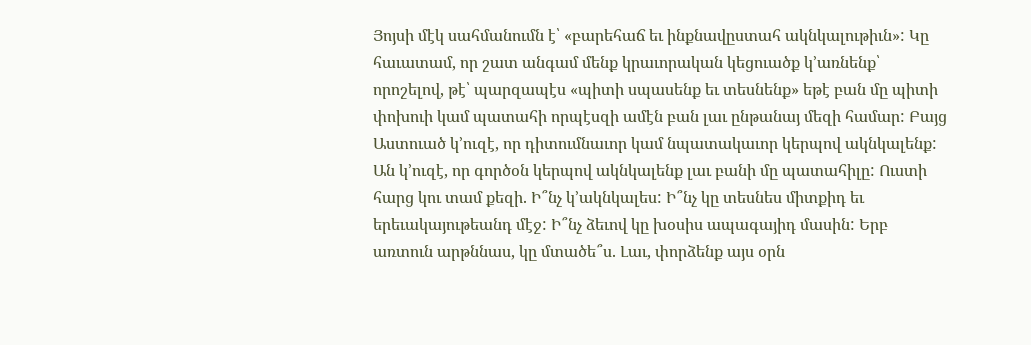Յոյսի մէկ սահմանումն է՝ «բարեհաճ եւ ինքնավըստահ ակնկալութիւն»: Կը հաւատամ, որ շատ անգամ մենք կրաւորական կեցուածք կ’առնենք՝ որոշելով, թէ՝ պարզապէս «պիտի սպասենք եւ տեսնենք» եթէ բան մը պիտի փոխուի կամ պատահի որպէսզի ամէն բան լաւ ընթանայ մեզի համար: Բայց Աստուած կ’ուզէ, որ դիտումնաւոր կամ նպատակաւոր կերպով ակնկալենք: Ան կ’ուզէ, որ գործօն կերպով ակնկալենք լաւ բանի մը պատահիլը: Ուստի հարց կու տամ քեզի. Ի՞նչ կ’ակնկալես: Ի՞նչ կը տեսնես միտքիդ եւ երեւակայութեանդ մէջ: Ի՞նչ ձեւով կը խօսիս ապագայիդ մասին: Երբ առտուն արթննաս, կը մտածե՞ս. Լաւ, փորձենք այս օրն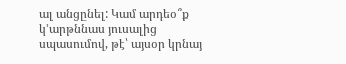ալ անցընել: Կամ արդեօ՞ք կ’արթննաս յուսալից սպասումով, թէ՝ այսօր կրնայ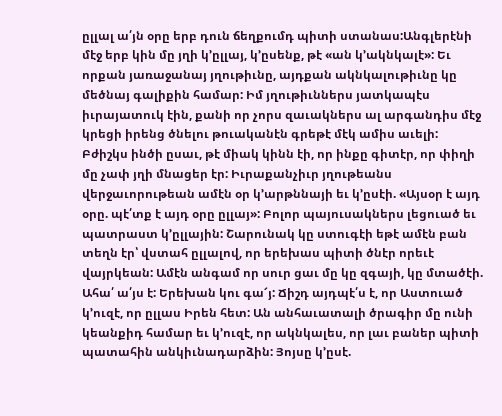ըլլալ ա՛յն օրը երբ դուն ճեղքումդ պիտի ստանաս:Անգլերէնի մէջ երբ կին մը յղի կ’ըլլայ, կ’ըսենք, թէ «ան կ’ակնկալէ»: Եւ որքան յառաջանայ յղութիւնը, այդքան ակնկալութիւնը կը մեծնայ գալիքին համար: Իմ յղութիւններս յատկապէս իւրայատուկ էին, քանի որ չորս զաւակներս ալ արգանդիս մէջ կրեցի իրենց ծնելու թուականէն գրեթէ մէկ ամիս աւելի: Բժիշկս ինծի ըսաւ, թէ միակ կինն էի, որ ինքը գիտէր, որ փիղի մը չափ յղի մնացեր էր: Իւրաքանչիւր յղութեանս վերջաւորութեան ամէն օր կ’արթննայի եւ կ’ըսէի. «Այսօր է այդ օրը. պէ՛տք է այդ օրը ըլլայ»: Բոլոր պայուսակներս լեցուած եւ պատրաստ կ’ըլլային: Շարունակ կը ստուգէի եթէ ամէն բան տեղն էր՝ վստահ ըլլալով, որ երեխաս պիտի ծնէր որեւէ վայրկեան: Ամէն անգամ որ սուր ցաւ մը կը զգայի, կը մտածէի. Ահա՛ ա՛յս է: Երեխան կու գա՜յ: Ճիշդ այդպէ՛ս է, որ Աստուած կ’ուզէ, որ ըլլաս Իրեն հետ: Ան անհաւատալի ծրագիր մը ունի կեանքիդ համար եւ կ’ուզէ, որ ակնկալես, որ լաւ բաներ պիտի պատահին անկիւնադարձին: Յոյսը կ’ըսէ.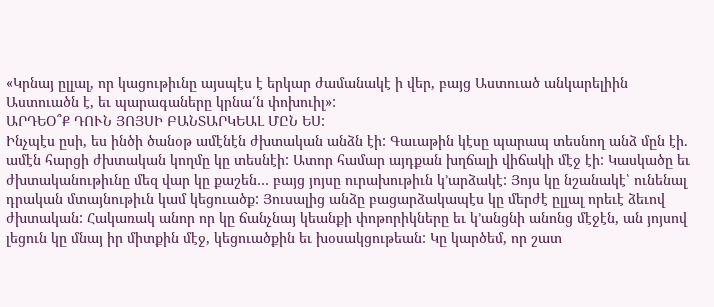«Կրնայ ըլլալ, որ կացութիւնը այսպէս է երկար ժամանակէ ի վեր, բայց Աստուած անկարելիին Աստուածն է, եւ պարագաները կրնա՛ն փոխուիլ»:
ԱՐԴԵՕ՞Ք ԴՈՒՆ ՅՈՅՍԻ ԲԱՆՏԱՐԿԵԱԼ ՄԸՆ ԵՍ:
Ինչպէս ըսի, ես ինծի ծանօթ ամէնէն ժխտական անձն էի: Գաւաթին կէսը պարապ տեսնող անձ մըն էի. ամէն հարցի ժխտական կողմը կը տեսնէի: Ատոր համար այդքան խղճալի վիճակի մէջ էի: Կասկածը եւ ժխտականութիւնը մեզ վար կը քաշեն… բայց յոյսը ուրախութիւն կ’արձակէ: Յոյս կը նշանակէ՝ ունենալ դրական մտայնութիւն կամ կեցուածք: Յուսալից անձը բացարձակապէս կը մերժէ ըլլալ որեւէ ձեւով ժխտական: Հակառակ անոր որ կը ճանչնայ կեանքի փոթորիկները եւ կ’անցնի անոնց մէջէն, ան յոյսով լեցուն կը մնայ իր միտքին մէջ, կեցուածքին եւ խօսակցութեան: Կը կարծեմ, որ շատ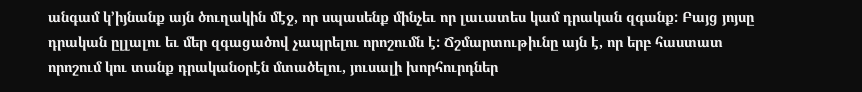անգամ կ’իյնանք այն ծուղակին մէջ, որ սպասենք մինչեւ որ լաւատես կամ դրական զգանք: Բայց յոյսը դրական ըլլալու եւ մեր զգացածով չապրելու որոշումն է: Ճշմարտութիւնը այն է, որ երբ հաստատ որոշում կու տանք դրականօրէն մտածելու, յուսալի խորհուրդներ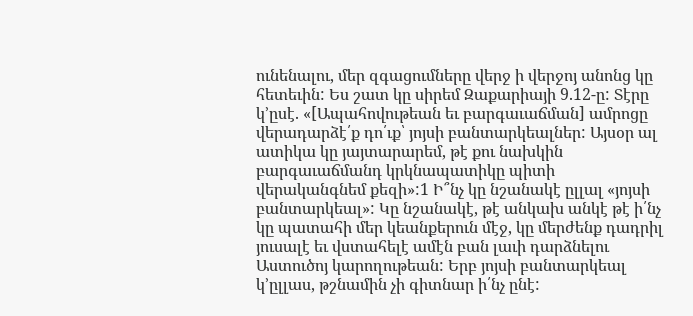ունենալու, մեր զգացումները վերջ ի վերջոյ անոնց կը հետեւին: Ես շատ կը սիրեմ Զաքարիայի 9.12-ը: Տէրը կ’ըսէ. «[Ապահովութեան եւ բարգաւաճման] ամրոցը վերադարձէ՛ք դո՛ւք՝ յոյսի բանտարկեալներ: Այսօր ալ ատիկա կը յայտարարեմ, թէ քու նախկին բարգաւաճմանդ կրկնապատիկը պիտի վերականգնեմ քեզի»:1 Ի՞նչ կը նշանակէ ըլլալ «յոյսի բանտարկեալ»: Կը նշանակէ, թէ անկախ անկէ թէ ի՛նչ կը պատահի մեր կեանքերուն մէջ, կը մերժենք դադրիլ յուսալէ եւ վստահելէ ամէն բան լաւի դարձնելու Աստուծոյ կարողութեան: Երբ յոյսի բանտարկեալ կ’ըլլաս, թշնամին չի գիտնար ի՛նչ ընէ: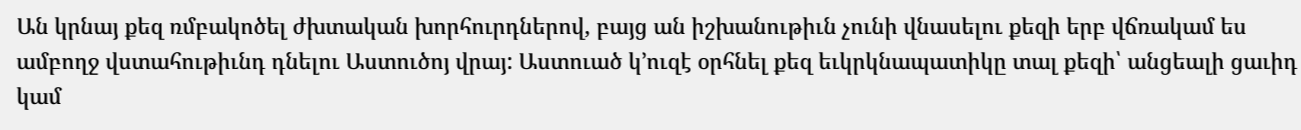Ան կրնայ քեզ ռմբակոծել ժխտական խորհուրդներով, բայց ան իշխանութիւն չունի վնասելու քեզի երբ վճռակամ ես ամբողջ վստահութիւնդ դնելու Աստուծոյ վրայ: Աստուած կ’ուզէ օրհնել քեզ եւկրկնապատիկը տալ քեզի՝ անցեալի ցաւիդ կամ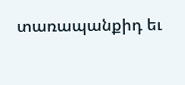տառապանքիդ եւ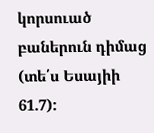կորսուած բաներուն դիմաց (տե՛ս Եսայիի 61.7):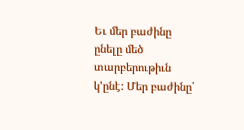Եւ մեր բաժինը ընելը մեծ տարբերութիւն կ’ընէ: Մեր բաժինը՝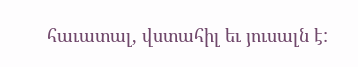հաւատալ, վստահիլ եւ յուսալն է: